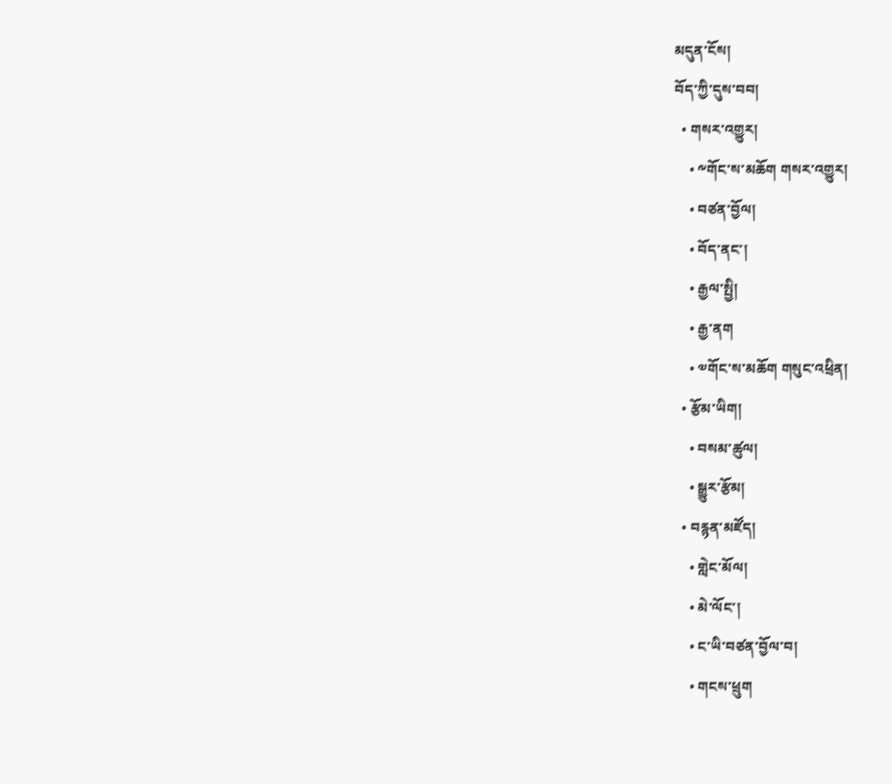མདུན་ངོས།
བོད་ཀྱི་དུས་བབ།
  • གསར་འགྱུར།
    • ༸གོང་ས་མཆོག གསར་འགྱུར།
    • བཙན་བྱོལ།
    • བོད་ནང་།
    • རྒྱལ་སྤྱི།
    • རྒྱ་ནག
    • ༧གོང་ས་མཆོག གསུང་འཕྲིན།
  • རྩོམ་ཡིག།
    • བསམ་ཚུལ།
    • སྒྱུར་རྩོམ།
  • བརྙན་མཛོད།
    • གླེང་མོལ།
    • མེ་ལོང་།
    • ང་ཡི་བཙན་བྱོལ་བ།
    • གངས་ཕྲུག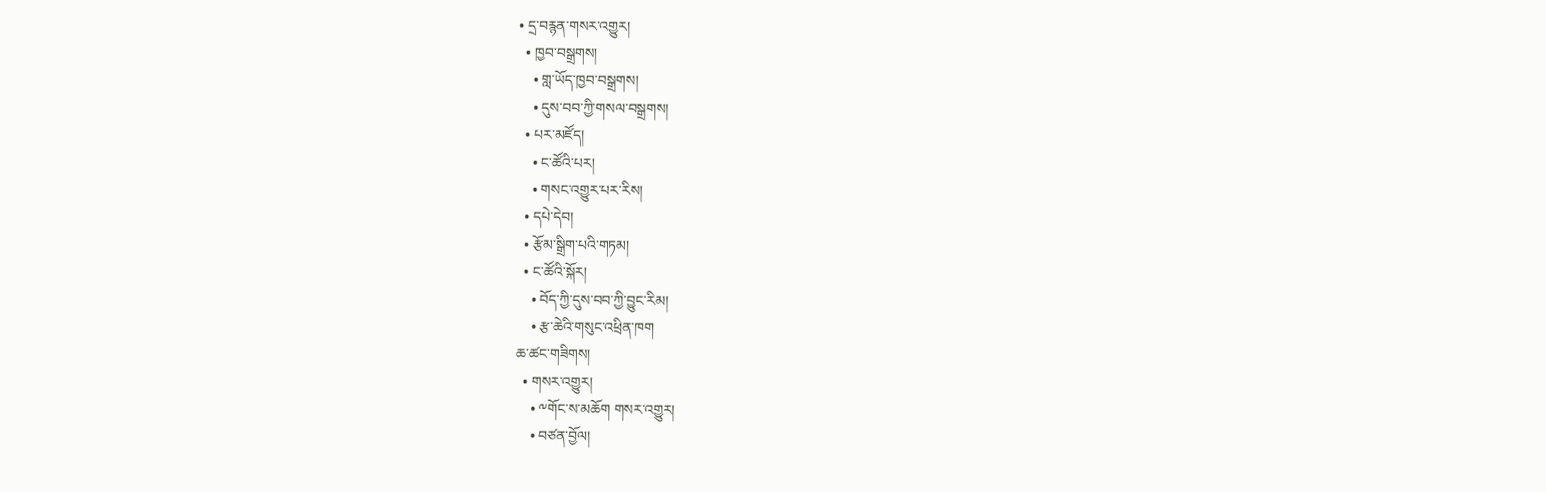• དྲ་བརྙན་གསར་འགྱུར།
  • ཁྱབ་བསྒྲགས།
    • གླ་ཡོད་ཁྱབ་བསྒྲགས།
    • དུས་བབ་ཀྱི་གསལ་བསྒྲགས།
  • པར་མཛོད།
    • ང་ཚོའི་པར།
    • གསང་འགྱུར་པར་རིས།
  • དཔེ་དེབ།
  • རྩོམ་སྒྲིག་པའི་གཏམ།
  • ང་ཚོའི་སྐོར།
    • བོད་ཀྱི་དུས་བབ་ཀྱི་བྱུང་རིམ།
    • རྩ་ཆེའི་གསུང་འཕྲིན་ཁག
ཆ་ཚང་གཟིགས།
  • གསར་འགྱུར།
    • ༸གོང་ས་མཆོག གསར་འགྱུར།
    • བཙན་བྱོལ།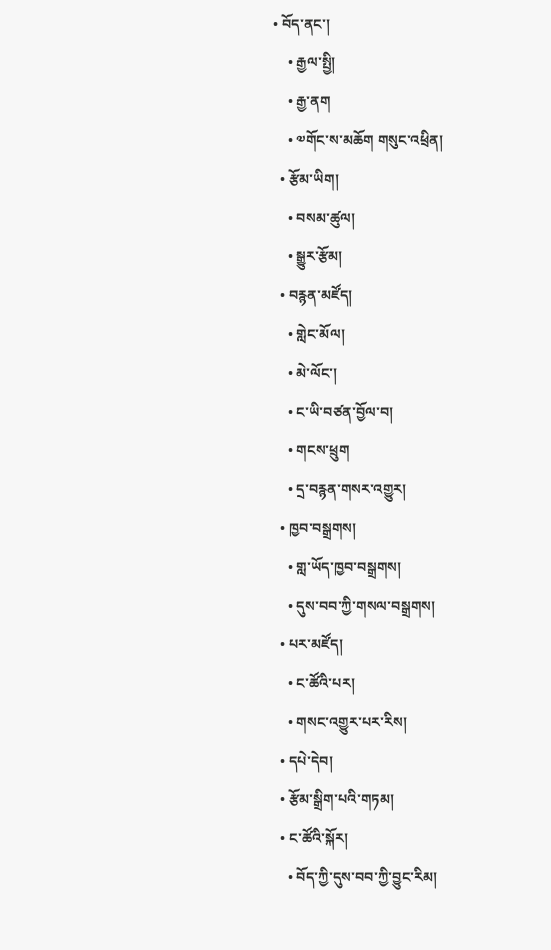• བོད་ནང་།
    • རྒྱལ་སྤྱི།
    • རྒྱ་ནག
    • ༧གོང་ས་མཆོག གསུང་འཕྲིན།
  • རྩོམ་ཡིག།
    • བསམ་ཚུལ།
    • སྒྱུར་རྩོམ།
  • བརྙན་མཛོད།
    • གླེང་མོལ།
    • མེ་ལོང་།
    • ང་ཡི་བཙན་བྱོལ་བ།
    • གངས་ཕྲུག
    • དྲ་བརྙན་གསར་འགྱུར།
  • ཁྱབ་བསྒྲགས།
    • གླ་ཡོད་ཁྱབ་བསྒྲགས།
    • དུས་བབ་ཀྱི་གསལ་བསྒྲགས།
  • པར་མཛོད།
    • ང་ཚོའི་པར།
    • གསང་འགྱུར་པར་རིས།
  • དཔེ་དེབ།
  • རྩོམ་སྒྲིག་པའི་གཏམ།
  • ང་ཚོའི་སྐོར།
    • བོད་ཀྱི་དུས་བབ་ཀྱི་བྱུང་རིམ།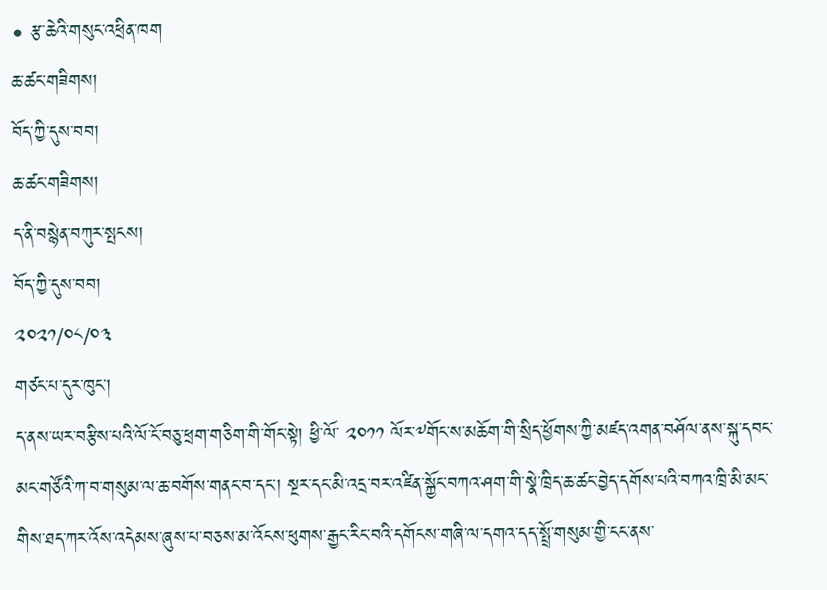• རྩ་ཆེའི་གསུང་འཕྲིན་ཁག
ཆ་ཚང་གཟིགས།
བོད་ཀྱི་དུས་བབ།
ཆ་ཚང་གཟིགས།
ད་ནི་བསྙེན་བཀུར་སྤངས།
བོད་ཀྱི་དུས་བབ།
༢༠༢༡/༠༨/༠༣
གཙང་པ་དུར་ཁུང་།
ད་ནས་ཡར་བརྩིས་པའི་ལོ་ངོ་བཅུ་ཕྲག་གཅིག་གི་གོང་སྟེ། ཕྱི་ལོ་ ༢༠༡༡ ལོར་༸གོང་ས་མཆོག་གི་སྲིད་ཕྱོགས་ཀྱི་མཛད་འགན་བཤོལ་ནས་སྐུ་དབང་མང་གཙོའི་ཀ་བ་གསུམ་ལ་ཆ་བགོས་གནང་བ་དང་། སྔར་དང་མི་འདྲ་བར་འཛིན་སྐྱོང་བཀའ་ཤག་གི་སྣེ་ཁྲིད་ཆ་ཚང་བྱེད་དགོས་པའི་བཀའ་ཁྲི་མི་མང་གིས་ཐད་ཀར་འོས་འདེམས་ཞུས་པ་བཅས་མ་འོངས་ཕུགས་རྒྱང་རིང་བའི་དགོངས་གཞི་ལ་དགའ་དད་སྤྲོ་གསུམ་གྱི་ངང་ནས་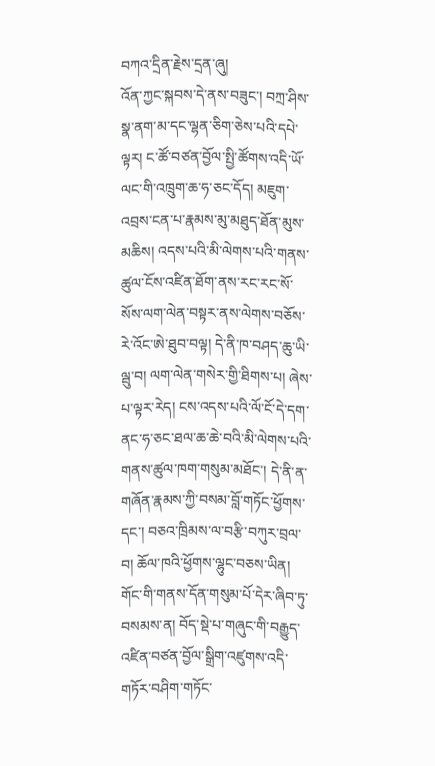བཀའ་དྲིན་རྗེས་དྲན་ཞུ།
འོན་ཀྱང་སྐབས་དེ་ནས་བཟུང་། བཀྲ་ཤིས་སྣ་ནག་མ་དང་ལྷན་ཅིག་ཅེས་པའི་དཔེ་ལྟར། ང་ཚོ་བཙན་བྱོལ་སྤྱི་ཚོགས་འདི་ཡོ་ལང་གི་འཁྲུག་ཆ་ཧ་ཅང་དོད། མཇུག་འབྲས་ངན་པ་རྣམས་མུ་མཐུད་ཐོན་མུས་མཆིས། འདས་པའི་མི་ལེགས་པའི་གནས་ཚུལ་ངོས་འཛིན་ཐོག་ནས་རང་རང་སོ་སོས་ལག་ལེན་བསྟར་ནས་ལེགས་བཅོས་རེ་འོང་ཨེ་ཐུབ་བལྟ། དེ་ནི་ཁ་བཤད་ཆུ་ཡི་ལྦུ་བ། ལག་ལེན་གསེར་གྱི་ཐིགས་པ། ཞེས་པ་ལྟར་རེད། ངས་འདས་པའི་ལོ་ངོ་དེ་དག་ནང་ཧ་ཅང་ཐལ་ཆ་ཆེ་བའི་མི་ལེགས་པའི་གནས་ཚུལ་ཁག་གསུམ་མཐོང་། དེ་ནི་ན་གཞོན་རྣམས་ཀྱི་བསམ་བློ་གཏོང་ཕྱོགས་དང་། བཅའ་ཁྲིམས་ལ་བརྩི་བཀུར་བྲལ་བ། ཆོལ་ཁའི་ཕྱོགས་ལྷུང་བཅས་ཡིན།
གོང་གི་གནས་དོན་གསུམ་པོ་དེར་ཞིབ་ཏུ་བསམས་ན། བོད་སྡེ་པ་གཞུང་གི་བརྒྱུད་འཛིན་བཙན་བྱོལ་སྒྲིག་འཛུགས་འདི་གཏོར་བཤིག་གཏོང་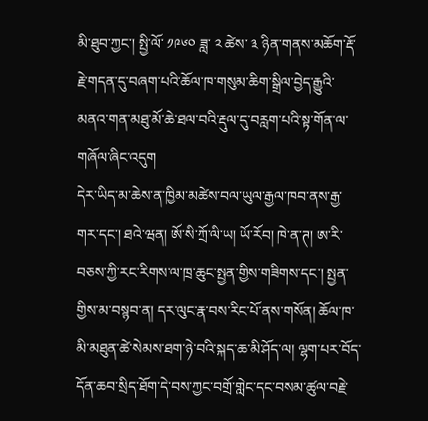མི་ཐུབ་ཀྱང་། སྤྱི་ལོ་ ༡༩༦༠ ཟླ་ ༢ ཚེས་ ༣ ཉིན་གནས་མཆོག་རྡོ་རྗེ་གདན་དུ་བཞག་པའི་ཆོལ་ཁ་གསུམ་ཆིག་སྒྲིལ་བྱེད་རྒྱུའི་མནའ་གན་མཐུ་མོ་ཆེ་ཐལ་བའི་རྡུལ་དུ་བརླག་པའི་སྟ་གོན་ལ་གཞོལ་ཞིང་འདུག
དེར་ཡིད་མ་ཆེས་ན་ཁྱིམ་མཚེས་བལ་ཡུལ་རྒྱལ་ཁབ་ནས་རྒྱ་གར་དང་། ཐའེ་ཝན། ཨོ་སི་ཀྲོ་ལི་ཡ། ཡོ་རོབ། ཁེ་ན་ཊ། ཨ་རི་བཅས་ཀྱི་རང་རིགས་ལ་ཁྲ་ཆུང་སྤྱན་གྱིས་གཟིགས་དང་། སྤྱན་གྱིས་མ་བསྙབ་ན། དར་ལུང་རྣ་བས་རིང་པོ་ནས་གསོན། ཆོལ་ཁ་མི་མཐུན་ཚེ་སེམས་ཐག་ཉེ་བའི་སྐད་ཆ་མི་ཤོད་ལ། ལྷག་པར་བོད་དོན་ཆབ་སྲིད་ཐོག་དེ་བས་ཀྱང་བགྲོ་གླེང་དང་བསམ་ཚུལ་བརྗེ་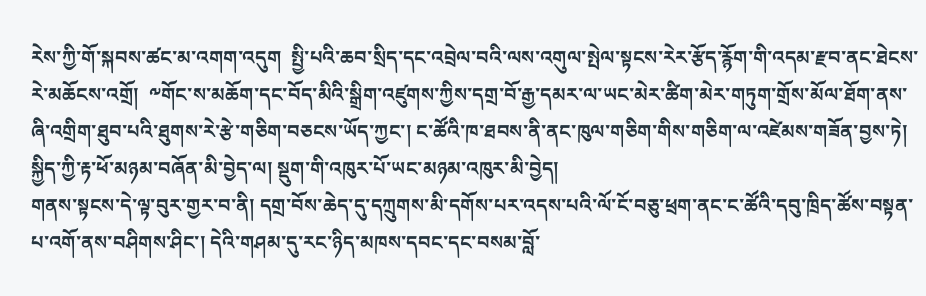རེས་ཀྱི་གོ་སྐབས་ཚང་མ་འགག་འདུག  སྤྱི་པའི་ཆབ་སྲིད་དང་འབྲེལ་བའི་ལས་འགུལ་སྤེལ་སྟངས་རེར་རྩོད་རྙོག་གི་འདམ་རྫབ་ནང་ཐེངས་རེ་མཆོངས་འགྲོ།  ༸གོང་ས་མཆོག་དང་བོད་མིའི་སྒྲིག་འཛུགས་ཀྱིས་དགྲ་བོ་རྒྱ་དམར་ལ་ཡང་མེར་ཚིག་མེར་གཏུག་གྲོས་མོལ་ཐོག་ནས་ཞི་འགྲིག་ཐུབ་པའི་ཐུགས་རེ་རྩེ་གཅིག་བཅངས་ཡོད་ཀྱང་། ང་ཚོའི་ཁ་ཐབས་ནི་ནང་ཁུལ་གཅིག་གིས་གཅིག་ལ་འཛེམས་གཟོན་བྱས་ཏེ། སྐྱིད་ཀྱི་རྟ་ཕོ་མཉམ་བཞོན་མི་བྱེད་ལ། སྡུག་གི་འཁུར་པོ་ཡང་མཉམ་འཁུར་མི་བྱེད།
གནས་སྟངས་དེ་ལྟ་བུར་གྱར་བ་ནི། དགྲ་བོས་ཆེད་དུ་དཀྲུགས་མི་དགོས་པར་འདས་པའི་ལོ་ངོ་བཅུ་ཕྲག་ནང་ང་ཚོའི་དབུ་ཁྲིད་ཚོས་བསྟན་པ་འགོ་ནས་བཤིགས་ཤིང་། དེའི་གཤམ་དུ་རང་ཉིད་མཁས་དབང་དང་བསམ་བློ་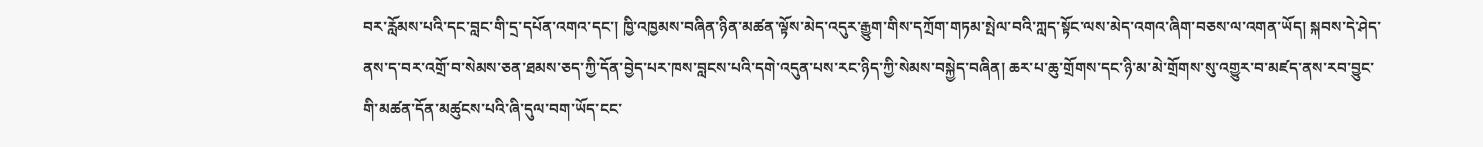བར་རློམས་པའི་དང་བླང་གི་དྲ་དཔོན་འགའ་དང་། ཁྱི་འཁྱམས་བཞིན་ཉིན་མཚན་ལྟོས་མེད་འདུར་རྒྱུག་གིས་དཀྲོག་གཏམ་སྤེལ་བའི་ཀླད་སྟོང་ལས་མེད་འགའ་ཞིག་བཅས་ལ་འགན་ཡོད། སྐབས་དེ་ཤེད་ནས་ད་བར་འགྲོ་བ་སེམས་ཅན་ཐམས་ཅད་ཀྱི་དོན་བྱེད་པར་ཁས་བླངས་པའི་དགེ་འདུན་པས་རང་ཉིད་ཀྱི་སེམས་བསྐྱེད་བཞིན། ཆར་པ་ཆུ་གྲོགས་དང་ཉི་མ་མེ་གྲོགས་སུ་འགྱུར་བ་མཛད་ནས་རབ་བྱུང་གི་མཚན་དོན་མཚུངས་པའི་ཞི་དུལ་བག་ཡོད་ངང་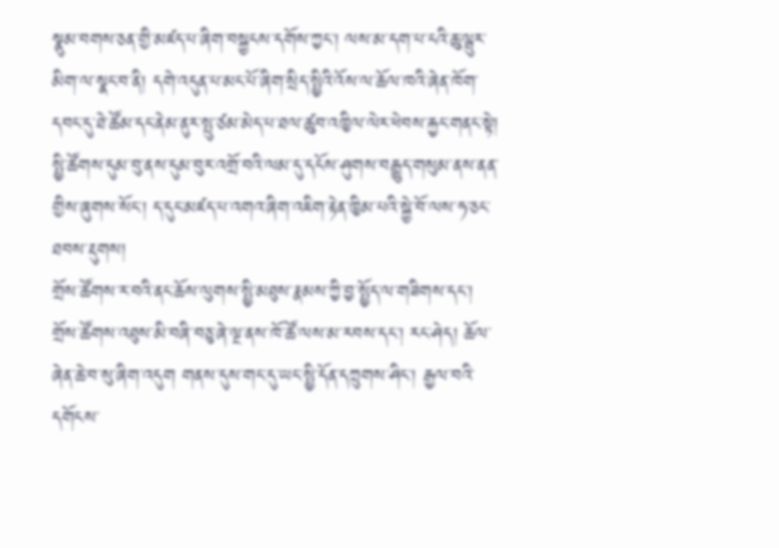སྣུམ་བགས་ཅན་གྱི་མཛད་པ་ཞིག་བསྐྱངས་དགོས་ཀྱང་། ལས་མ་དག་པ་ངའི་ཆུ་ལྦུར་མིག་ལ་སྣང་བ་ནི། དགེ་འདུན་པ་མང་པོ་ཞིག་སྲིད་སྤྱིའི་འོས་ལ་ཆོལ་ཁའི་ཞེན་ཁོག་དབང་དུ་ཐེ་ཚོམ་དང་ནེམ་ནུར་སྤུ་ཙམ་མེད་པ་ཐལ་ཚུབ་འཁྱིལ་ལེར་ཕེབས་རྐྱང་གནང་སྟེ། སྤྱི་ཚོགས་དུམ་བུ་ནས་དུམ་བུར་འགྲོ་བའི་ལམ་དུ་དངོས་ཤུགས་བརྒྱུད་གསུམ་ནས་ནན་གྱིས་ཞུགས་སོང་། ད་དུང་མཛད་པ་འགའ་ཞིག་འཇིག་རྟེན་ཁྱིམ་པའི་སྐྱེ་བོ་ལས་ཧ་ཅང་ཐབས་རྡུགས།
གྲོས་ཚོགས་ར་བའི་ནང་ཆོས་ལུགས་སྤྱི་མཐུས་རྣམས་ཀྱི་བྱ་སྤྱོད་ལ་གཟིགས་དང་། གྲོས་ཚོགས་འཐུས་མི་བཞི་བཅུ་ཞེ་ལྔ་ནས་ཁོ་ཚོ་ལས་མ་རབས་དང་། རང་ཤེད། ཆོལ་ཞེན་ཆེ་བ་སུ་ཞིག་འདུག གནས་དུས་གང་དུ་ཡང་སྤྱི་དོན་དཀྲུགས་ཤིང་། རྒྱལ་བའི་དགོངས་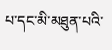པ་དང་མི་མཐུན་པའི་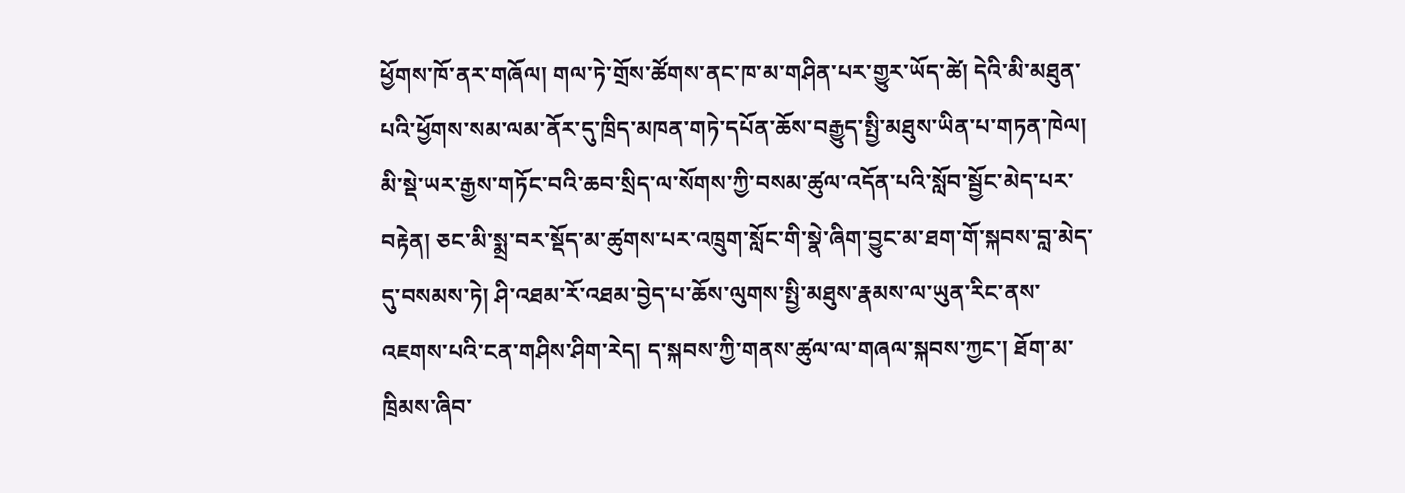ཕྱོགས་ཁོ་ནར་གཞོལ། གལ་ཏེ་གྲོས་ཚོགས་ནང་ཁ་མ་གཤིན་པར་གྱུར་ཡོད་ཚེ། དེའི་མི་མཐུན་པའི་ཕྱོགས་སམ་ལམ་ནོར་དུ་ཁྲིད་མཁན་གཏེ་དཔོན་ཆོས་བརྒྱུད་སྤྱི་མཐུས་ཡིན་པ་གཏན་ཁེལ། མི་སྡེ་ཡར་རྒྱས་གཏོང་བའི་ཆབ་སྲིད་ལ་སོགས་ཀྱི་བསམ་ཚུལ་འདོན་པའི་སློབ་སྦྱོང་མེད་པར་བརྟེན། ཅང་མི་སྨྲ་བར་སྡོད་མ་ཚུགས་པར་འཁྲུག་སློང་གི་སྣེ་ཞིག་བྱུང་མ་ཐག་གོ་སྐབས་བླ་མེད་དུ་བསམས་ཏེ། ཤི་འཐམ་རོ་འཐམ་བྱེད་པ་ཆོས་ལུགས་སྤྱི་མཐུས་རྣམས་ལ་ཡུན་རིང་ནས་འཇགས་པའི་ངན་གཤིས་ཤིག་རེད། ད་སྐབས་ཀྱི་གནས་ཚུལ་ལ་གཞལ་སྐབས་ཀྱང་། ཐོག་མ་ཁྲིམས་ཞིབ་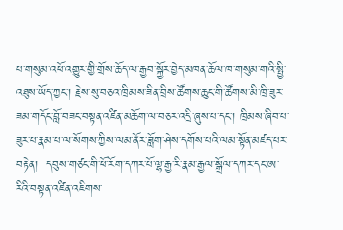པ་གསུམ་འཕོ་འགྱུར་གྱི་གྲོས་ཆོད་ལ་རྒྱབ་སྐྱོར་བྱེད་མཁན་ཆོལ་ཁ་གསུམ་གའི་སྤྱི་འཐུས་ཡོད་ཀྱང་། རྗེས་སུ་བཅའ་ཁྲིམས་ཟིན་བྲིས་ཚོགས་ཆུང་གི་ཚོགས་མི་ཁྲི་ཟུར་ཟམ་གདོང་བློ་བཟང་བསྟན་འཛིན་མཆོག་ལ་བཅར་འདྲི་ཞུས་པ་དང་། ཁྲིམས་ཞིབ་པ་ཟུར་པ་རྣམ་པ་ལ་སོགས་ཀྱིས་ལམ་ནོར་ཟློག་ཤེས་དགོས་པའི་ལམ་སྟོན་མཛད་པར་བརྟེན།  དབུས་གཙང་གི་ཕོ་རོག་དཀར་པོ་ལྷ་རྒྱ་རི་རྣམ་རྒྱལ་སྒྲོལ་དཀར་དང་ཨ་རིའི་བསྟན་འཛིན་འཇིགས་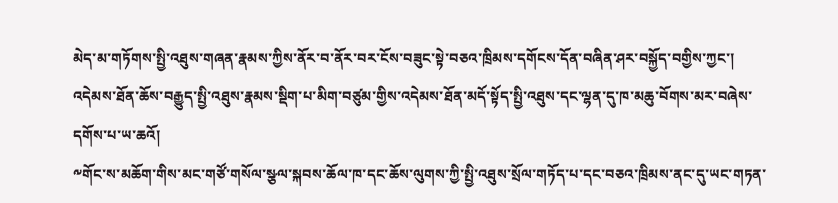མེད་མ་གཏོགས་སྤྱི་འཐུས་གཞན་རྣམས་ཀྱིས་ནོར་བ་ནོར་བར་ངོས་བཟུང་སྟེ་བཅའ་ཁྲིམས་དགོངས་དོན་བཞིན་ཤར་བསྐྱོད་བགྱིས་ཀྱང་། འདེམས་ཐོན་ཆོས་བརྒྱུད་སྤྱི་འཐུས་རྣམས་སྡིག་པ་མིག་བཙུམ་གྱིས་འདེམས་ཐོན་མདོ་སྟོད་སྤྱི་འཐུས་དང་ལྷན་དུ་ཁ་མཆུ་བོགས་མར་བཞེས་དགོས་པ་ཡ་ཆའོ།
༸གོང་ས་མཆོག་གིས་མང་གཙོ་གསོལ་སྩལ་སྐབས་ཆོལ་ཁ་དང་ཆོས་ལུགས་ཀྱི་སྤྱི་འཐུས་སྲོལ་གཏོད་པ་དང་བཅའ་ཁྲིམས་ནང་དུ་ཡང་གཏན་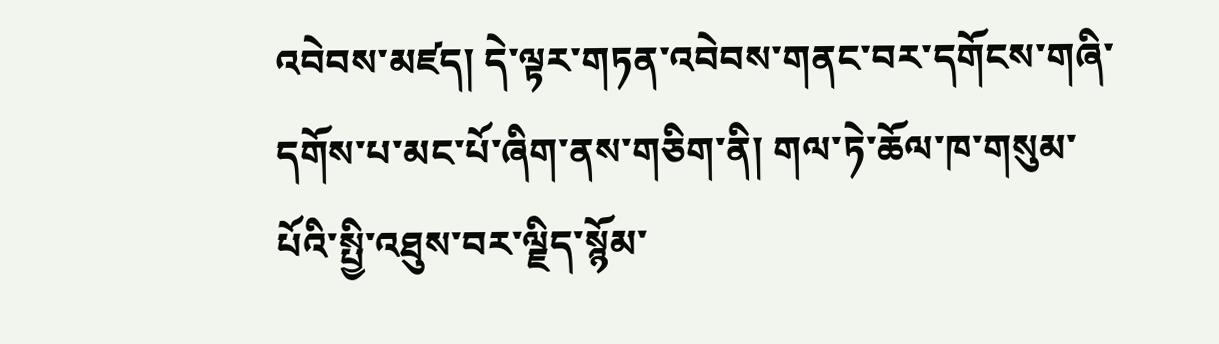འབེབས་མཛད། དེ་ལྟར་གཏན་འབེབས་གནང་བར་དགོངས་གཞི་དགོས་པ་མང་པོ་ཞིག་ནས་གཅིག་ནི། གལ་ཏེ་ཆོལ་ཁ་གསུམ་པོའི་སྤྱི་འཐུས་བར་ལྗིད་སྙོམ་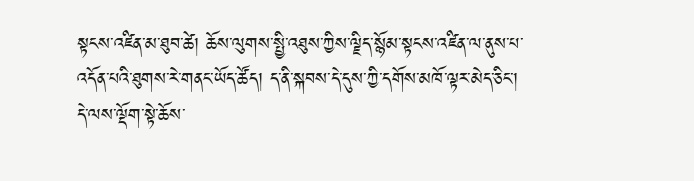སྟངས་འཛིན་མ་ཐུབ་ཚེ། ཆོས་ལུགས་སྤྱི་འཐུས་ཀྱིས་ལྗིད་སྙོམ་སྟངས་འཛིན་ལ་ནུས་པ་འདོན་པའི་ཐུགས་རེ་གནང་ཡོད་ཚོད། ད་ནི་སྐབས་དེ་དུས་ཀྱི་དགོས་མཁོ་ལྟར་མེད་ཅིང་། དེ་ལས་ལྡོག་སྟེ་ཆོས་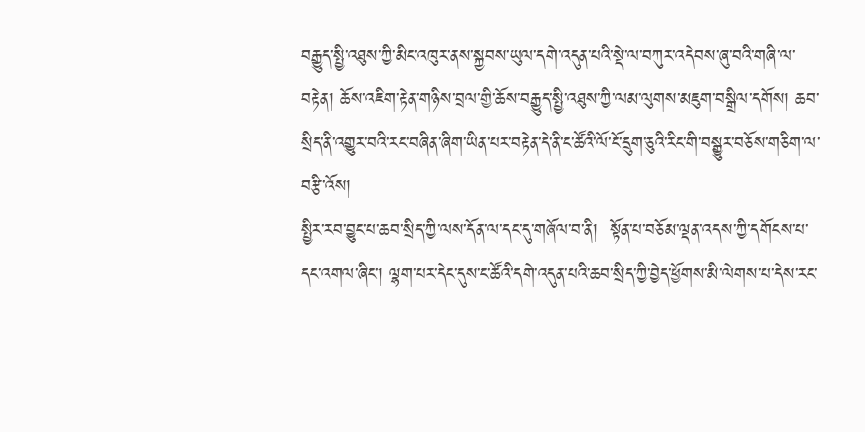བརྒྱུད་སྤྱི་འཐུས་ཀྱི་མིང་འཁུར་ནས་སྐྱབས་ཡུལ་དགེ་འདུན་པའི་སྡེ་ལ་བཀུར་འདེབས་ཞུ་བའི་གཞི་ལ་བརྟེན། ཆོས་འཇིག་རྟེན་གཉིས་བྲལ་གྱི་ཆོས་བརྒྱུད་སྤྱི་འཐུས་ཀྱི་ལམ་ལུགས་མཇུག་བསྒྲིལ་དགོས། ཆབ་སྲིད་ནི་འགྱུར་བའི་རང་བཞིན་ཞིག་ཡིན་པར་བརྟེན་དེ་ནི་ང་ཚོའི་ལོ་ངོ་དྲུག་ཅུའི་རིང་གི་བསྒྱུར་བཅོས་གཅིག་ལ་བརྩི་འོས།
སྤྱིར་རབ་བྱུང་པ་ཆབ་སྲིད་ཀྱི་ལས་དོན་ལ་དང་དུ་གཞོལ་བ་ནི།  སྟོན་པ་བཅོམ་ལྡན་འདས་ཀྱི་དགོངས་པ་དང་འགལ་ཞིང་། ལྷག་པར་དེང་དུས་ང་ཚོའི་དགེ་འདུན་པའི་ཆབ་སྲིད་ཀྱི་བྱེད་ཕྱོགས་མི་ལེགས་པ་དེས་རང་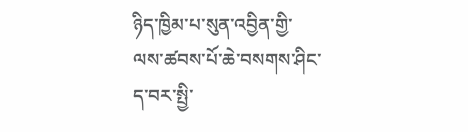ཉིད་ཁྱིམ་པ་སུན་འབྱིན་གྱི་ལས་ཚབས་པོ་ཆེ་བསགས་ཤིང་ད་བར་སྤྱི་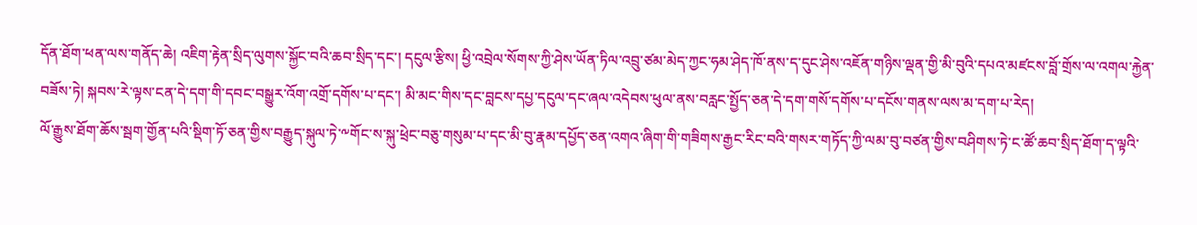དོན་ཐོག་ཕན་ལས་གནོད་ཆེ། འཇིག་རྟེན་སྲིད་ལུགས་སྐྱོང་བའི་ཆབ་སྲིད་དང་། དངུལ་རྩིས། ཕྱི་འབྲེལ་སོགས་ཀྱི་ཤེས་ཡོན་ཏིལ་འབྲུ་ཙམ་མེད་ཀྱང་ཧམ་ཤེད་ཁོ་ནས་ད་དུང་ཤེས་འཇོན་གཉིས་ལྡན་གྱི་མི་བུའི་དཔའ་མཛངས་བློ་གྲོས་ལ་འགལ་རྐྱེན་བཟོས་ཏེ། སྐབས་རེ་ལྟས་ངན་དེ་དག་གི་དབང་བསྒྱུར་འོག་འགྲོ་དགོས་པ་དང་། མི་མང་གིས་དང་བླངས་དཔྱ་དངུལ་དང་ཞལ་འདེབས་ཕུལ་ནས་བརླང་སྤྱོད་ཅན་དེ་དག་གསོ་དགོས་པ་དངོས་གནས་ལས་མ་དག་པ་རེད།
ལོ་རྒྱུས་ཐོག་ཆོས་སྦག་གྱོན་པའི་སྡིག་ཏོ་ཅན་གྱིས་བརྒྱུད་སྐུལ་ཏེ་༸གོང་ས་སྐུ་ཕྲེང་བཅུ་གསུམ་པ་དང་མི་བུ་རྣམ་དཔྱོད་ཅན་འགའ་ཞིག་གི་གཟིགས་རྒྱང་རིང་བའི་གསར་གཏོད་ཀྱི་ལམ་བུ་བཙན་གྱིས་བཤིགས་ཏེ་ང་ཚོ་ཆབ་སྲིད་ཐོག་ད་ལྟའི་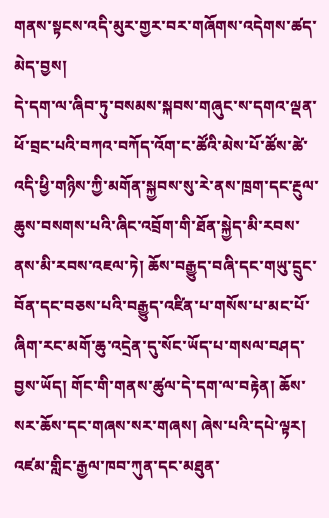གནས་སྟངས་འདི་མུར་གྱར་བར་གཞོགས་འདེགས་ཚད་མེད་བྱས།
དེ་དག་ལ་ཞིབ་ཏུ་བསམས་སྐབས་གཞུང་ས་དགའ་ལྡན་ཕོ་བྲང་པའི་བཀའ་བཀོད་འོག་ང་ཚོའི་མེས་པོ་ཚོས་ཚེ་འདི་ཕྱི་གཉིས་ཀྱི་མགོན་སྐྱབས་སུ་རེ་ནས་ཁྲག་དང་རྔུལ་ཆུས་བསགས་པའི་ཞིང་འབྲོག་གི་ཐོན་སྐྱེད་མི་རབས་ནས་མི་རབས་འཇལ་ཏེ། ཆོས་བརྒྱུད་བཞི་དང་གཡུ་དྲུང་བོན་དང་བཅས་པའི་བརྒྱུད་འཛིན་པ་གསོས་པ་མང་པོ་ཞིག་རང་མགོ་ཆུ་འདྲེན་དུ་སོང་ཡོད་པ་གསལ་བཤད་བྱས་ཡོད། གོང་གི་གནས་ཚུལ་དེ་དག་ལ་བརྟེན། ཆོས་སར་ཆོས་དང་གཞས་སར་གཞས། ཞེས་པའི་དཔེ་ལྟར། འཛམ་གླིང་རྒྱལ་ཁབ་ཀུན་དང་མཐུན་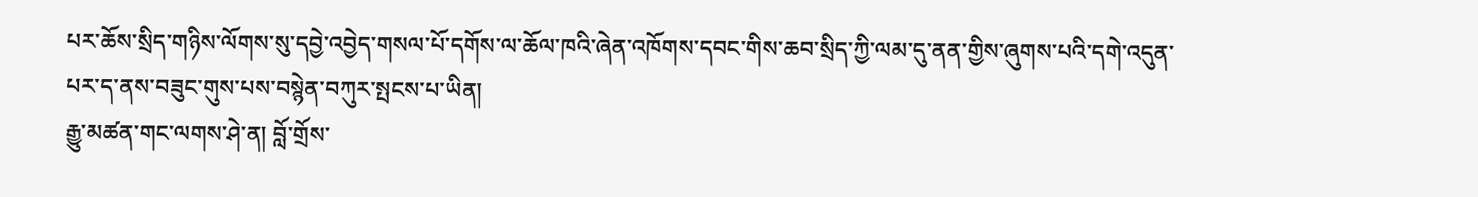པར་ཆོས་སྲིད་གཉིས་ལོགས་སུ་དབྱེ་འབྱེད་གསལ་པོ་དགོས་ལ་ཆོལ་ཁའི་ཞེན་འཁོགས་དབང་གིས་ཆབ་སྲིད་ཀྱི་ལམ་དུ་ནན་གྱིས་ཞུགས་པའི་དགེ་འདུན་པར་ད་ནས་བཟུང་གུས་པས་བསྙེན་བཀུར་སྤངས་པ་ཡིན།
རྒྱུ་མཚན་གང་ལགས་ཤེ་ན། བློ་གྲོས་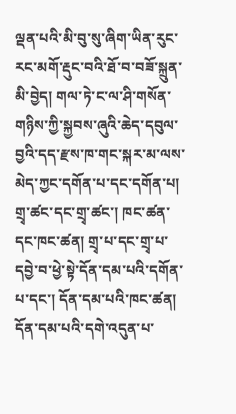ལྡན་པའི་མི་བུ་སུ་ཞིག་ཡིན་རུང་རང་མགོ་རྡུང་བའི་ཐོ་བ་བཟོ་སྐྲུན་མི་བྱེད། གལ་ཏེ་ང་ལ་ཤི་གསོན་གཉིས་ཀྱི་སྐྱབས་ཞུའི་ཆེད་དབུལ་བྱའི་དད་རྫས་ཁ་གང་སྐར་མ་ལས་མེད་ཀྱང་དགོན་པ་དང་དགོན་པ། གྲྭ་ཚང་དང་གྲྭ་ཚང་། ཁང་ཚན་དང་ཁང་ཚན། གྲྭ་པ་དང་གྲྭ་པ་དབྱེ་བ་ཕྱེ་སྟེ་དོན་དམ་པའི་དགོན་པ་དང་། དོན་དམ་པའི་ཁང་ཚན།  དོན་དམ་པའི་དགེ་འདུན་པ་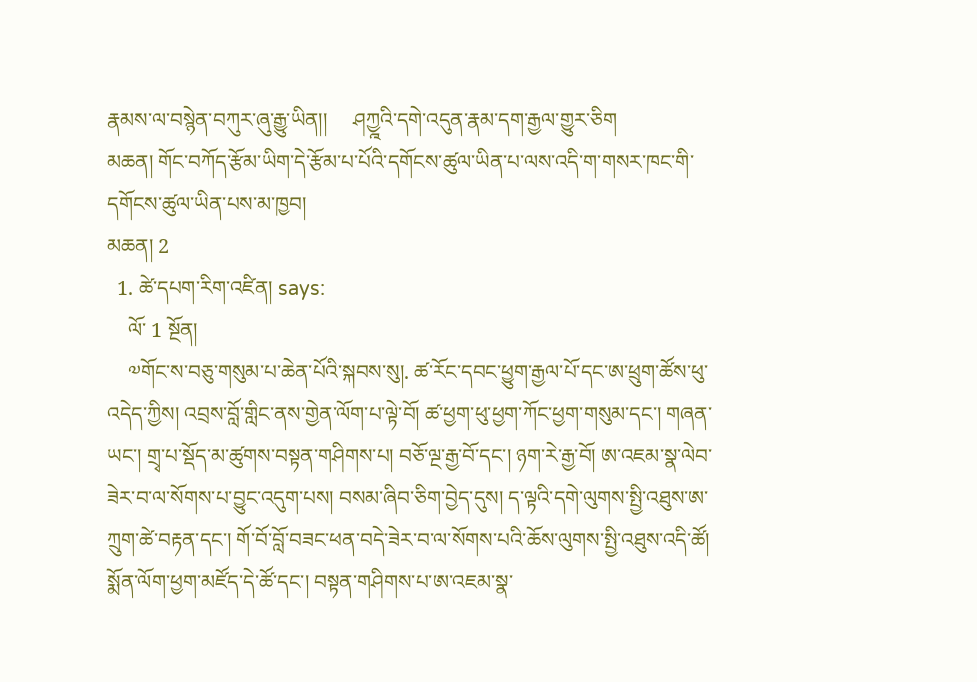རྣམས་ལ་བསྙེན་བཀུར་ཞུ་རྒྱུ་ཡིན།།     ཤཀྱྰའི་དགེ་འདུན་རྣམ་དག་རྒྱལ་གྱུར་ཅིག
མཆན། གོང་བཀོད་རྩོམ་ཡིག་དེ་རྩོམ་པ་པོའི་དགོངས་ཚུལ་ཡིན་པ་ལས་འདི་ག་གསར་ཁང་གི་དགོངས་ཚུལ་ཡིན་པས་མ་ཁྱབ།
མཆན། 2
  1. ཚེ་དཔག་རིག་འཛིན། says:
    ལོ་ 1 སྔོན།
    ༧གོང་ས་བཅུ་གསུམ་པ་ཆེན་པོའི་སྐབས་སུ།. ཚ་རོང་དབང་ཕྱུག་རྒྱལ་པོ་དང་ཨ་ཕྲུག་ཚོས་ཕུ་འདེད་ཀྱིས། འབྲས་བློ་གླིང་ནས་གྱེན་ལོག་པ་ལྟེ་བོ། ཚ་ཕྱག་ཕུ་ཕྱག་ཀོང་ཕྱག་གསུམ་དང་། གཞན་ཡང་། གྲྭ་པ་སྡོད་མ་ཚུགས་བསྟན་གཤིགས་པ། བཅོ་ལྔ་རྒྱ་བོ་དང་། ཉག་རེ་རྒྱ་བོ། ཨ་འཇམ་སྣ་ལེབ་ཟེར་བ་ལ་སོགས་པ་བྱུང་འདུག་པས། བསམ་ཞིབ་ཅིག་བྱེད་དུས། ད་ལྟའི་དགེ་ལུགས་སྤྱི་འཐུས་ཨ་ཀྲུག་ཚེ་བརྟན་དང་། གོ་བོ་བློ་བཟང་ཕན་བདེ་ཟེར་བ་ལ་སོགས་པའི་ཆོས་ལུགས་སྤྱི་འཐུས་འདི་ཚོ། སྨོན་ལོག་ཕྱག་མཛོད་དེ་ཚོ་དང་། བསྟན་གཤིགས་པ་ཨ་འཇམ་སྣ་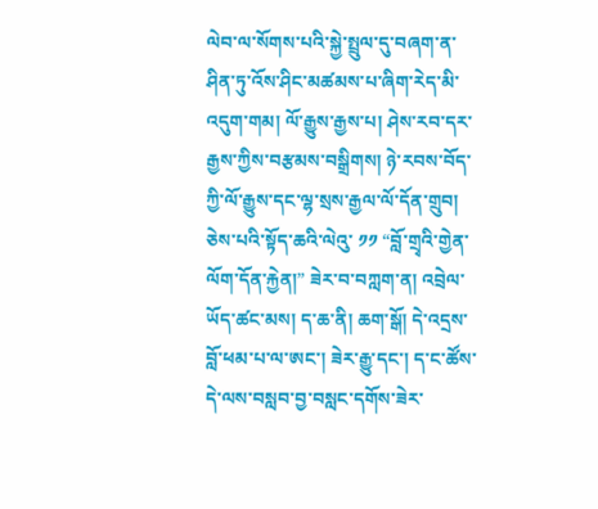ལེབ་ལ་སོགས་པའི་སྐྱེ་སྤྲུལ་དུ་བཞག་ན་ཤིན་ཏུ་འོས་ཤིང་མཚམས་པ་ཞིག་རེད་མི་འདུག་གམ། ལོ་རྒྱུས་རྒྱས་པ། ཤེས་རབ་དར་རྒྱས་ཀྱིས་བརྩམས་བསྒྲིགས། ཉེ་རབས་བོད་ཀྱི་ལོ་རྒྱུས་དང་ལྷ་སྲས་རྒྱལ་ལོ་དོན་གྲུབ། ཅེས་པའི་སྟོད་ཆའི་ལེའུ་ ༡༡ “བློ་གྲྭའི་གྱེན་ལོག་དོན་རྐྱེན།” ཟེར་བ་བཀླག་ན། འབྲེལ་ཡོད་ཚང་མས། ད་ཆ་ནི། ཆག་སྒོ། དེ་འདྲས་བློ་ཕམ་པ་ལ་ཨང་། ཟེར་རྒྱུ་དང་། ད་ང་ཚོས་དེ་ལས་བསླབ་བྱ་བསླང་དགོས་ཟེར་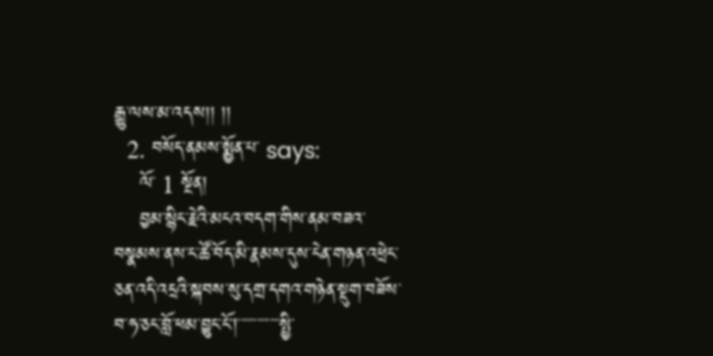རྒྱུ་ལས་མ་འདས།། །།
  2. བསོད་ནམས་སྨྱོན་པ་ says:
    ལོ་ 1 སྔོན།
    བྱམ་སྙིང་རྗེའི་མངའ་བདག་གིས་ནམ་བཟའ་བསྣམས་ནས་ང་ཚོ་བོད་མི་རྣམས་དུས་ངེན་གཉན་འཕྲེང་ཅན་འདི་འདྲའི་སྐབས་སུ་དགྲ་དགའ་གཉེན་སྡུག་བཟོས་བ་ཧ་ཅང་བློ་ཕམ་བྱུང་ངོ།་་་་་་་་་་་་་སྤྱི་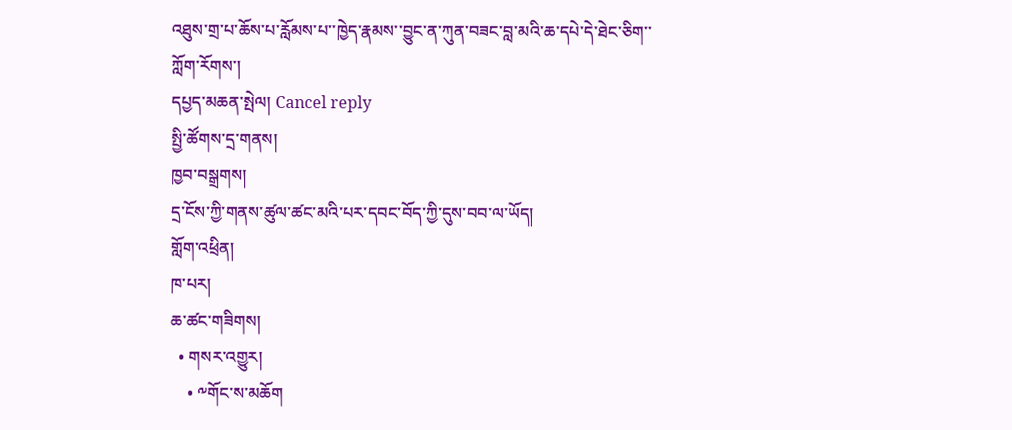འཐུས་གྲ་པ་ཆོས་པ་རློམས་པ་་ཁྱེད་རྣམས་་བྱུང་ན་ཀུན་བཟང་བླ་མའི་ཆ་དཔེ་དེ་ཐེང་ཅིག་་ཀློག་རོགས་།
དཔྱད་མཆན་སྤེལ། Cancel reply
སྤྱི་ཚོགས་དྲ་གནས།
ཁྱབ་བསྒྲགས།
དྲ་ངོས་ཀྱི་གནས་ཚུལ་ཚང་མའི་པར་དབང་བོད་ཀྱི་དུས་བབ་ལ་ཡོད།
གློག་འཕྲིན།
ཁ་པར།
ཆ་ཚང་གཟིགས།
  • གསར་འགྱུར།
    • ༸གོང་ས་མཆོག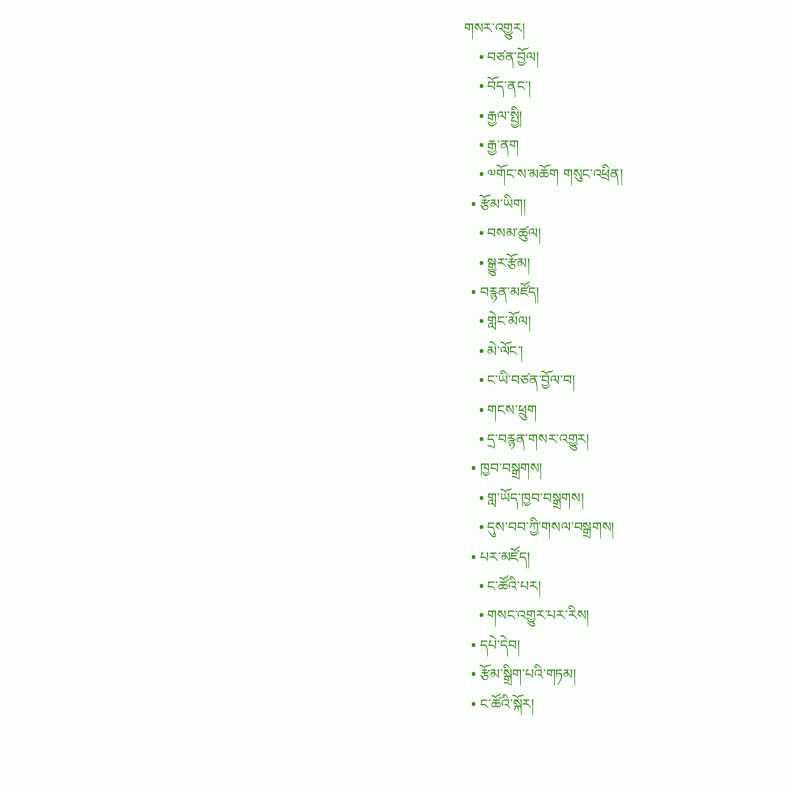གསར་འགྱུར།
    • བཙན་བྱོལ།
    • བོད་ནང་།
    • རྒྱལ་སྤྱི།
    • རྒྱ་ནག
    • ༧གོང་ས་མཆོག གསུང་འཕྲིན།
  • རྩོམ་ཡིག།
    • བསམ་ཚུལ།
    • སྒྱུར་རྩོམ།
  • བརྙན་མཛོད།
    • གླེང་མོལ།
    • མེ་ལོང་།
    • ང་ཡི་བཙན་བྱོལ་བ།
    • གངས་ཕྲུག
    • དྲ་བརྙན་གསར་འགྱུར།
  • ཁྱབ་བསྒྲགས།
    • གླ་ཡོད་ཁྱབ་བསྒྲགས།
    • དུས་བབ་ཀྱི་གསལ་བསྒྲགས།
  • པར་མཛོད།
    • ང་ཚོའི་པར།
    • གསང་འགྱུར་པར་རིས།
  • དཔེ་དེབ།
  • རྩོམ་སྒྲིག་པའི་གཏམ།
  • ང་ཚོའི་སྐོར།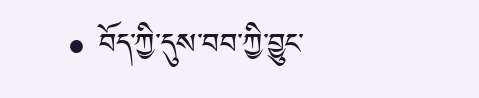• བོད་ཀྱི་དུས་བབ་ཀྱི་བྱུང་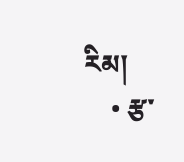རིམ།
    • རྩ་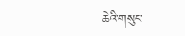ཆེའི་གསུང་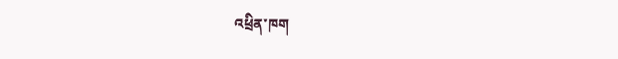འཕྲིན་ཁག